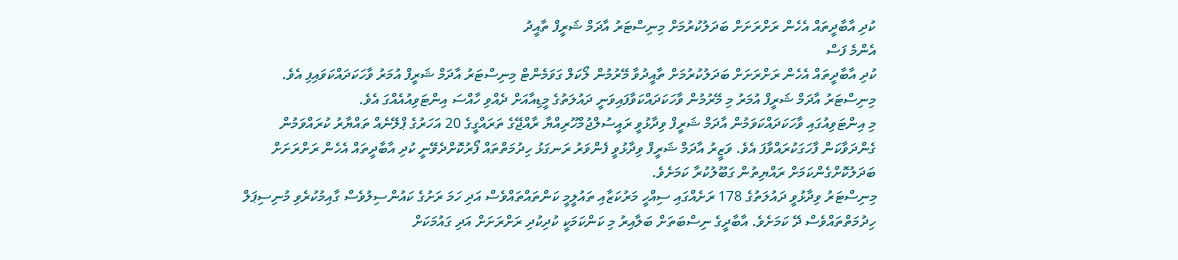ކުދި އާބާދީތައް އެހެން ރަށްރަށަށް ބަދަލުކުރުމަށް މިނިސްޓަރު އާދަމް ޝަރީފް ތާއީދު
އެންމެ ފަސް
ކުދި އާބާދީތައް އެހެން ރަށްރަށަށް ބަދަލުކުރުމަށް ތާއީދުވާ މޭރުމުން ލޯކަލް ގަވަމެންޓް މިނިސްޓަރު އާދަމް ޝަރީފް އުމަރު ވާހަކަދައްކަވައިފި އެވެ.
މިނިސްޓަރު އާދަމް ޝަރީފް އުމަރު މި މޭރުމުން ވާހަކަދައްކަވާފައިވަނީ ދައުލަތުގެ މީޑިއާއަށް ދެއްވި ހާއްސަ އިންޓަވިއުއެއްގަ އެވެ.
މި އިންޓަވިއުގައި ވާހަކަދައްކަވަމުން އާދަމް ޝަރީފް ވިދާޅުވީ ރައީސުލްޖުމްހޫރިއްޔާ ރާއްޖޭގެ ތަރައްގީގެ 20 އަހަރުގެ ޕްލޭނެއް ތައްޔާރު ކުރައްވަމުން ގެންދަވާކަން ފާހަގަކުރައްވާފަ އެވެ. ވަޒީރު އާދަމް ޝަރީފް ވިދާޅުވީ ފެންވަރު ރަނގަޅު ހިދުމަތްތައް ފޯރުކޮށްދެވޭނީ ކުދި އާބާދީތައް އެހެން ރަށްރަށަށް ބަދަލުކޮށްގެންކަމަށް ރައްޔިތުން ގަބޫލުކުރާ ކަމަށެވެ.
މިނިސްޓަރު ވިދާޅުވީ ދައުލަތުގެ 178 ރަށެއްގައި ސިއްހީ މަރުކަޒާއި ތައުލީމީ ކަންތައްތައްވެސް އަދި ހަމަ ރަށުގެ ކައުންސިލުވެސް ގާއިމުކުރެވި މުނިސިޕަލް ހިދުމަތްތައްވެސް ދޭ ކަމަށެވެ. އާބާދީގެ ނިސްބަތަށް ބަލާއިރު މި ކަންކަމަކީ ކުދިކުދި ރަށްރަށަށް އަދި ގައުމަކަށް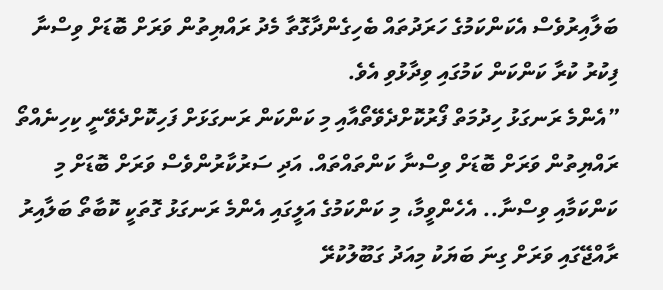ބަލާއިރުވެސް އެކަންކަމުގެ ހަރަދުތައް ބެހިގެންދާގޮތާ މެދު ރައްޔިތުން ވަރަށް ބޮޑަށް ވިސްނާ ފިކުރު ކުރާ ކަންކަން ކަމުގައި ވިދާޅުވި އެވެ.
”އެންމެ ރަނގަޅު ހިދުމަތް ފޯރުކޮށްދެވޭތޯއާއި މި ކަންކަން ރަނގަޅަށް ފަހިކޮށްދެވޭނީ ކިހިނެއްތޯ ރައްޔިތުން ވަރަށް ބޮޑަށް ވިސްނާ ކަންތައްތައް. އަދި ސަރުކާރުންވެސް ވަރަށް ބޮޑަށް މި ކަންކަމާއި ވިސްނާ.. އެހެންވީމާ، މި ކަންކަމުގެ އަލީގައި އެންމެ ރަނގަޅު ގޮތަކީ ކޮބާތޯ ބަލާއިރު ރާއްޖޭގައި ވަރަށް ގިނަ ބަޔަކު މިއަދު ގަބޫލުކުރޭ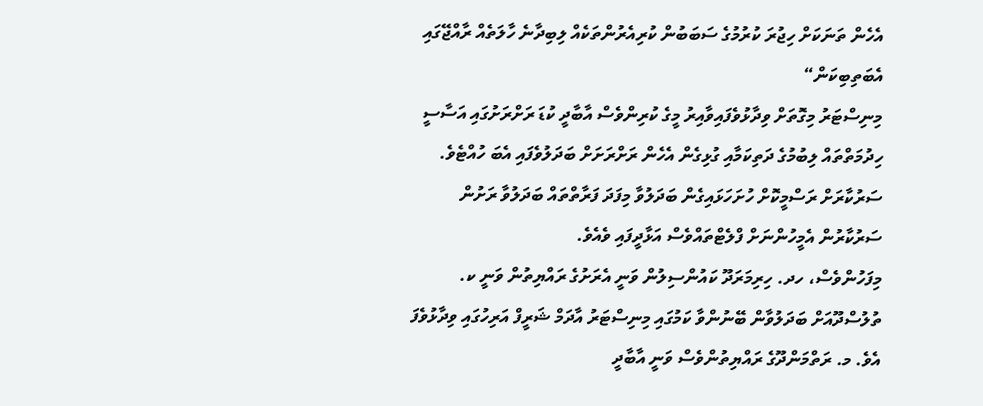އެހެން ތަނަކަށް ހިޖުރަ ކުރުމުގެ ސަބަބުން ކުރިއެރުންތަކެއް ލިބިދާނެ ހާލަތެއް ރާއްޖޭގައި އެބަތިބިކަން“
މިނިސްޓަރު މިގޮތަށް ވިދާޅުވެފައިވާއިރު މީގެ ކުރިންވެސް އާބާދީ ކުޑަ ރަށްރަށުގައި އަސާސީ ހިދުމަތްތައް ލިބުމުގެ ދަތިކަމާއި ގުޅިގެން އެހެން ރަށްރަށަށް ބަދަލުވެފައި އެބަ ހުއްޓެވެ. ސަރުކާރަށް ރަސްމީކޮށް ހުށަހަޅައިގެން ބަދަލުވާ މިފަދަ ފަރާތްތައް ބަދަލުވާ ރަށުން ސަރުކާރުން އެމީހުންނަށް ފްލެޓްތައްވެސް އަޅާދީފައި ވެއެވެ.
މިފަހުންވެސް، ހދ. ހިރިމަރަދޫ ކައުންސިލުން ވަނީ އެރަށުގެ ރައްޔިތުން ވަނީ ކ. ތުލުސްދޫއަށް ބަދަލުވާން ބޭނުންވާ ކަމުގައި މިނިސްޓަރު އާދަމް ޝަރީފް އަރިހުގައި ވިދާޅުވެފަ އެވެ. މ. ރަތްމަންދޫގެ ރައްޔިތުންވެސް ވަނީ އާބާދީ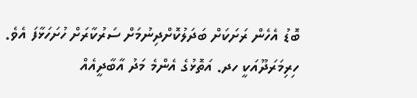ބޮޑު އެހެން ރަށަކަށް ބަދަލުކޮށްދިނުމަށް ސަރުކާރަށް ހުށަހަޅާފަ އެވެ.
ހިރިމަރަދޫއަކީ ހދ. އަތޮޅުގެ އެންމެ މަދު އާބާދީއެއް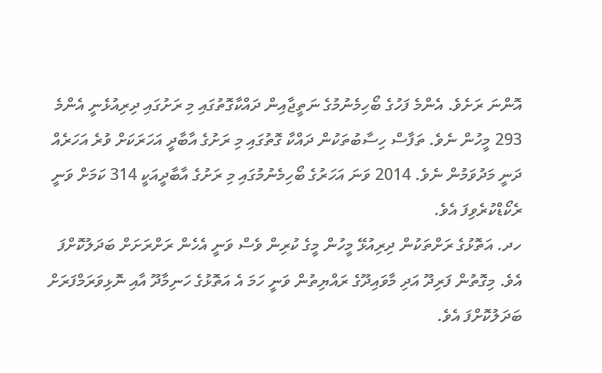އޮންނަ ރަށެވެ. އެންމެ ފަހުގެ ބޯހިމެނުމުގެ ނަތީޖާއިން ދައްކާގޮތުގައި މި ރަށުގައި ދިރިއުޅެނީ އެންމެ 293 މީހުން ނެވެ. ތަފާސް ހިސާބުތަކުން ދައްކާ ގޮތުގައި މި ރަށުގެ އާބާދީ އަހަރަކަށް ވުރެ އަހަރެއް ދަނީ މަދުވަމުން ނެވެ. 2014 ވަނަ އަހަރުގެ ބޯހިމެނުމުގައި މި ރަށުގެ އާބާދީއަކީ 314 ކަމަށް ވަނީ ރެކޯޑްކުރެވިފަ އެވެ.
ހދ. އަތޮޅުގެ ރަށްތަކުން ދިރިއުޅޭ މީހުން މީގެ ކުރިން ވެސް ވަނީ އެހެން ރަށްރަށަށް ބަދަލުކޮށްފަ އެވެ. މިގޮތުން ފަރިދޫ އަދި މާވައިދޫގެ ރައްޔިތުން ވަނީ ހަމަ އެ އަތޮޅުގެ ހަނިމާދޫ އާއި ނޮޅިވަރަމްފަރަށް ބަދަލުކޮށްފަ އެވެ.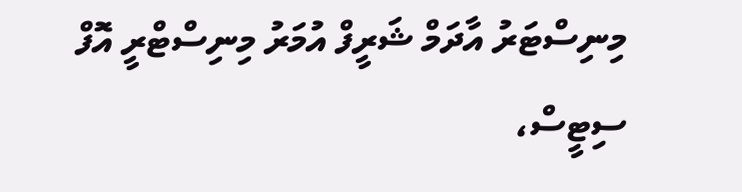މިނިސްޓަރު އާދަމް ޝަރީފް އުމަރު މިނިސްޓްރީ އޮފް ސިޓީސް،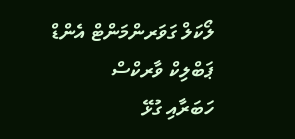ލޯކަލް ގަވަރންމަންޓް އެންޑް ޕަބްލިކް ވާރކްސް
ހަބަރާއި ގުޅޭ